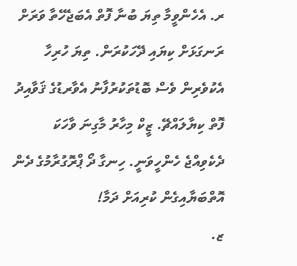ރ. އެހެންވީމާ ތިޔަ ބުނާ ފޮތް އެބަޖެހޭތާ ވަރަށް ރަނގަޅަށް ކިޔައި ދޭހަކުރަން. ތިޔަ ހުރިހާ އެކުވެރިން ވެސް ބޮޑުތަކުރުފާނު އެވާރޑުގެ ޤަވާއިދު ފޮތް ކިޔާލައްޗޭ. ޒީކް މިހާރު މާގިނަ ވާހަކަ ދެކެވިއްޖެ ހެންހީވަނީ. ހިނގާ ދޯ ޕްރޮގުރާމުގެ ދެން އޮތްބަޔާއިގެން ކުރިއަށް ދަމާ!
ޒ.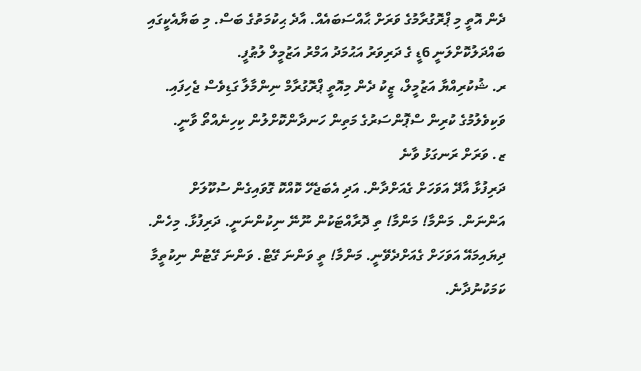ދެން އޮތީ މި ޕްރޮގުރާމުގެ ވަރަށް ޙާއްސަބައެއް. އާދެ ޙިކުމަތުގެ ބަސް. މި ބަޔާއެކީގައި ބައްދަލުކޮށްލަނީ 6ޑީ ގެ ދަރިވަރު އަޙުމަދު އަމްރު އަޒުމީލް ލުޠުފީ.
ރ. ޝުކުރިއްޔާ އަޒުމީލް، ޒީކު ދެން މިއޮތީ ޕްރޮގުރާމް ނިންމާލާ ގަޑިވެސް ޖެހިފައި. ވަކިވެލުމުގެ ކުރިން ސްޕޮންސަރުގެ މަތިން ހަނދާންކޮށްލުން ކިހިނެއްތޯ ވާނީ.
ޒ. ވަރަށް ރަނގަޅު ވާނެ
ދަރިފުޅާ އާދޭ އަވަހަށް ގެއަށްދާން. އަދި އެބަޖެހޭ ކޮއްކޮ ގޮވައިގެން ސުކޫލަށް އަންނަން. މަންމާ! މަންމާ! ތި ދޮރާއްޓަކުން ނޫނޭ ނިކުންނަނީ. ދަރިފުޅާ. މިހެން. ދިޔައިމައޭ އަވަހަށް ގެއަށްދެވޭނީ. މަންމާ! ތީ ވަންނަ ގޭޓް. ވަންނަ ގޭޓުން ނިކުތީމާ ކަމަކުނުދާނެ.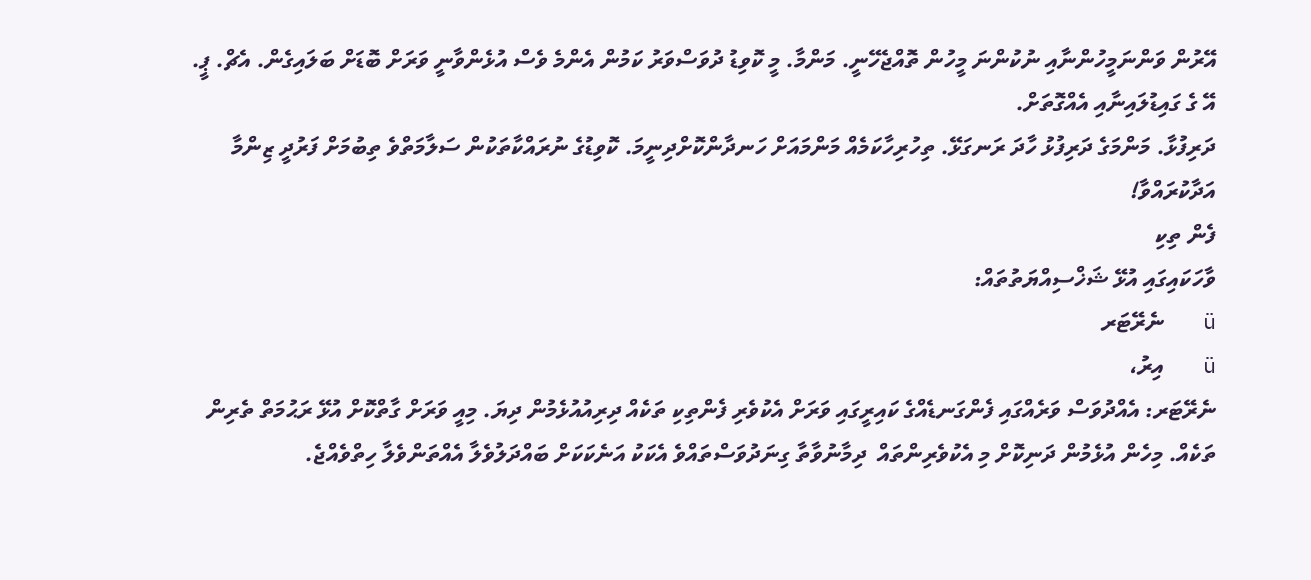އޭރުން ވަންނަމީހުންނާއި ނުކުންނަ މީހުން ތޮއްޖެހޭނީ. މަންމާ. މީ ކޮވިޑު ދުވަސްވަރު ކަމުން އެންމެ ވެސް އުޅެންވާނީ ވަރަށް ބޮޑަށް ބަލައިގެން. އެޗް. ޕީ. އޭ ގެ ގައިޑުލައިނާއި އެއްގޮތަށް.
ދަރިފުޅާ. މަންމަގެ ދަރިފުޅު ހާދަ ރަނގަޅޭ. ތިހުރިހާކަމެއް މަންމައަށް ހަނދާންކޮށްދިނީމަ. ކޮވިޑުގެ ނުރައްކާތަކުން ސަލާމަތްވެ ތިބުމަށް ފަރުދީ ޒިންމާ އަދާކުރައްވާ!
ފެން ތިކި
ވާހަކައިގައި އުޅޭ ޝަޚްސިއްޔަތުތައް:
ü   ނެރޭޓަރ
ü   އިރު،
ނެރޭޓަރ: އެއްދުވަސް ވަރެއްގައި ފެންގަނޑެއްގެ ކައިރީގައި ވަރަށް އެކުވެރި ފެންތިކި ތަކެއް ދިރިއުއުޅެމުން ދިޔަ. މިއީ ވަރަށް ގާތްކޮށް އުޅޭ ރަޙުމަތް ތެރިން ތަކެއް. މިހެން އުޅެމުން ދަނިކޮށް މި އެކުވެރިންތައް  ދިމާނުވާތާ ގިނަދުވަސްތައްވެ އެކަކު އަނެކަކަށް ބައްދަލުވެލާ އެއްތަންވެލާ ހިތްވެއްޖެ.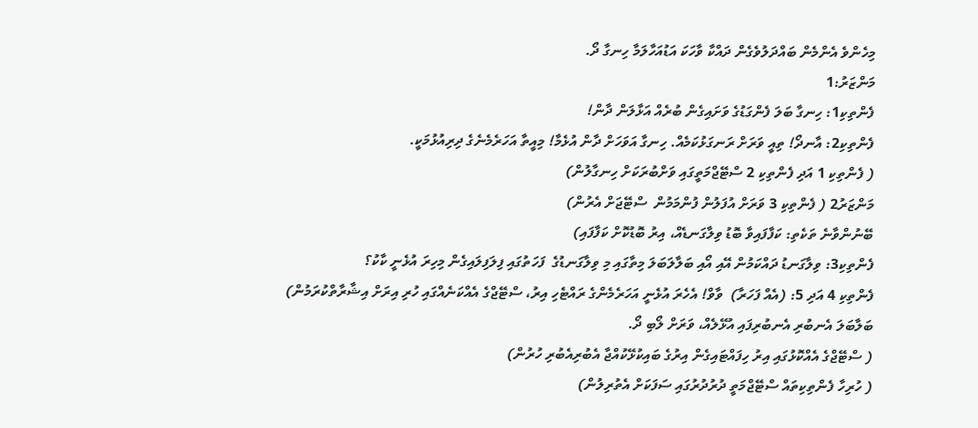މިހެންވެ އެންމެން ބައްދަލުވެގެން ދައްކާ ވާހަކަ އަޑުއަހާލަމާ ހިނގާ ދޯ.
މަންޒަރު:1
ފެންތިކި1: ހިނގާ ބަލަ ފެންގަޑުގެ ވަށައިގެން ބުރެއް އަޅާލަން ދާން!
ފެންތިކި2: އާނދޯ! ތިއީ ވަރަށް ރަނގަޅުކަމެއް. ހިނގާ އަވަހަށް ދާން އުޅެމާ! މިއީތާ އަހަރެމެނެގެ ދިރިއުޅުމަކީ.
( ފެންތިކި 1 އަދި ފެންތިކި 2 ސްޓޭޖްމަތީގައި ވަށްބުރަކަށް ހިނގާލުން)
މަންޒަރު2 ( ފެންތިކި 3 ވަރަށް އުފަލުން ފުންމަމުން  ސްޓޭޖަށް އެރުން)
ބޭނުންވާނެ ތަކެތި: ކަފާފައިވާ ބޮޑު ވިލާގަނޑެއް، އިރު ބޮޑުކޮށް ކަފާފައި)
ފެންތިކި3: ވިލާގަނޑު ދައްކަމުން އޭއި އޯއި ބަލާލަބަލަ މިތާގައި މި ވިލާގަނޑުގެ  ފަހަތުގައި ފިލަފިލައިގެން މިހިރަ އުޅެނީ ކާކު؟
ފެންތިކި 4 އަދި 5: (އެއް ފަހަރާ)  ވާވް! އެހެރަ އުޅެނީ އަހަރެމެންގެ ރައްޓެހި އިރު، ސްޓޭޖްގެ އެއްކަނެއްގައި ހުރި އިރަށް އިޝާރާތްކުރަމުން) ބަލާބަލަ އެނބުރި އެނބުރިފައި އުޅޭލެއް، ވަރަށް ލޯބި ދޯ.
( ސްޓޭޖްގެ އެއްކޮޅުގައި އިރު ހިފައްޓައިގެން އިރުގެ ބައިކުޅޭކުއްޖާ އެބުރިއެބުރި ހުރުން)
( ހުރިހާ ފެންތިކިތައް ސްޓޭޖްމަތީ ދުރުދުރުގައި ސަފަކަށް އެތުރިލުން)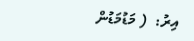އިރު:  ( މަޑުމަޑުން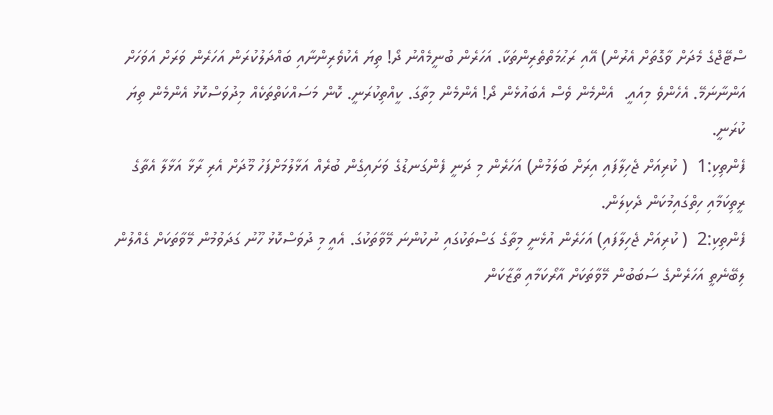ސްޓޭޖްގެ މެދަށް ވާގޮތަށް އެރުން) އޭއި ރަޙުމަތްތެރިންތަކާ. އަހަރެން ބުނީމެއްނު ދޯ! ތިޔަ އެކުވެރިންނާއި ބައްދަލުކުރަން އަހަރެން ވަރަށް އަވަހަށް އަންނާނަމޭ. އެހެންވެ މިއައީ.  އެންމެން ވެސް އެބައުޅެން ދޯ! އެންމެން މިތާގަ. ކީއްތިކުރަނީ. ކޮން މަސައްކަތްތަކެއް މިދުވަސްކޮޅު އެންމެން ތިޔަ ކުރަނީ.
ފެންތިކި:1  ( ކުރިއަށް ޖެހިލާފައި އިރަށް ބަލަމުން) އަހަރެން މި ދަނީ ފެންގަނޑުގެ ވަށައިގެން ބުރެއް އަޅާލުމަށްފަހު މޫދަށް އެރި ރާޅާ އަޅާލާ އެތާގެ ރީތިކަމާއި ހިތްގައިމުކަން ދެކިލަން.
ފެންތިކި:2  ( ކުރިއަށް ޖެހިލާފައި) އަހަރެން އުޅެނީ މިތާގެ ގަސްތަކުގައި ނުކުންނަ މޭވާތަކުގަ. އެއީ މި ދުވަސްކޮޅު ހޫނު ގަދަވުމުން މޭވާތަކަށް ގެއްލުން ލިބޭނެތީ އަހަރެންގެ ސަބަބުން މޭވާތަކަށް އާރޯކަމާއި ތާޒާކަން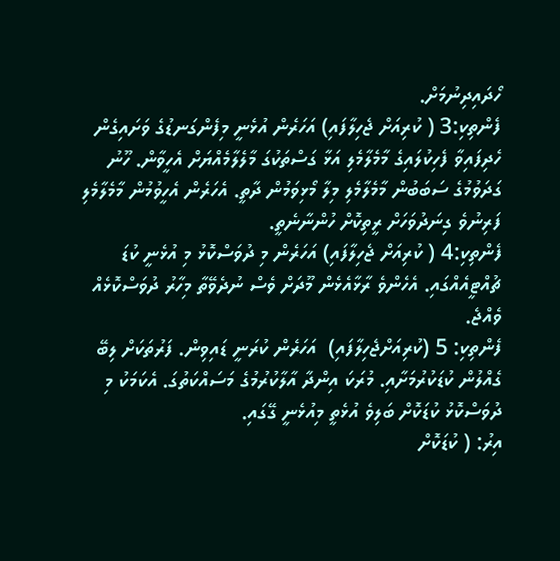ހޯދައިދިނުމަށް.
ފެންތިކި:3 ( ކުރިއަށް ޖެހިލާފައި) އަހަރެން އުޅެނީ މިފެންގަނޑުގެ ވަށައިގެން ހެދިފައިވާ ފެހިކުލައިގެ މާމެލާމެލި އަޅާ ގަސްތަކުގަ މާލެލާމެއްޔަށް އެހީވާން. ހޫނު ގަދަވުމުގެ ސަބަބުން މާމެލާމެލި މިލާ މޯޅިވަމުން ދާތީ. އެހަރެން އެހީވުމުން މާމެލާމެލި ފަރިނުވެ ގިނަދުވަހަށް ރީތިކޮށް ހުންނާނެތީ.
ފެންތިކި:4 ( ކުރިއަށް ޖެހިލާފައި) އަހަރެން މި ދުވަސްކޮޅު މި އުޅެނީ ކުޑަ ޗުއްޓީއެއްގައި. އެހެންވެ ރާޅާއެޅެން މޫދަށް ވެސް ނުދެވޭތާ މިހާރު ދުވަސްކޮޅެއް ވެއްޖެ.
ފެންތިކި: 5 (ކުރިއަށްޖެހިލާފައި)  އަހަރެން ކުރަނީ ޑައިވިން. ފަރުތަކަށް ލިބޭ ގެއްލުން ކުޑަކުރުމަށާއި. މުރަކަ އިންދާ އާލާކުރުމުގެ މަސައްކަތުގަ. އެކަމަކު މި ދުވަސްކޮޅު ކުޑަކޮށް ބަލިވެ އުޅެތީ މިއުޅެނީ ގޭގައި.
އިރު: ( ކުޑަކޮށް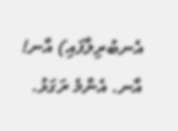އެނބުރިލާފައި) އާނ! އާނ. އެންމެ ރަގަޅު.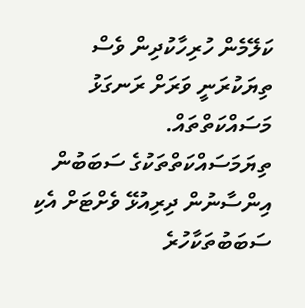ކަލޭމެން ހުރިހާކުދިން ވެސް ތިޔަކުރަނީ ވަރަށް ރަނގަޅު މަސައްކަތްތައް.  ތިޔަމަސައްކަތްތަކުގެ ސަބަބުން އިންސާނުން ދިރިއުޅޭ ވެށްޓަށް އެކި ސަބަބުތަކާހުރެ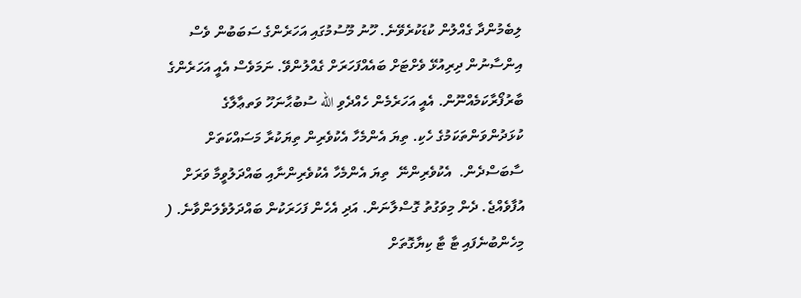ލިބެމުންދާ ގެއްލުން ކުޑަކުރެވޭނެ. ހޫނު މޫސުމުގައި އަހަރެންގެ ސަބަބުން ވެސް އިންސާނުން ދިރިއުޅޭ ވެށްޓަށް ބައެއްފަހަރަށް ގެއްލުންވޭ. ނަމަވެސް އެއީ އަހަރެންގެ ބާރުފޯރާކަމެއްނޫން. އެއީ އަހަރެމެން ހެއްދެވި الله ސުބުޙާނަހޫ ވަތޢާލާގެ ކުޅަދުންވަންތަކަމުގެ ހެކި. ތިޔަ އެންމެހާ އެކުވެރިން ތިޔަކުރާ މަސައްކަތަށް ސާބަސްދެން.  އެކުވެރިންނޭ  ތިޔަ އެންމެހާ އެކުވެރިންނާއި ބައްދަލުވީމާ ވަރަށް އުފާވެއްޖެ. ދެން މިވަގުތު ގޮސްލާނަން. އަދި އެހެން ފަހަރަކުން ބައްދަލުވެލަންވާނެ. ( މިހެންބުނެފައި ޓާ ޓާ ކިޔާގޮތަށް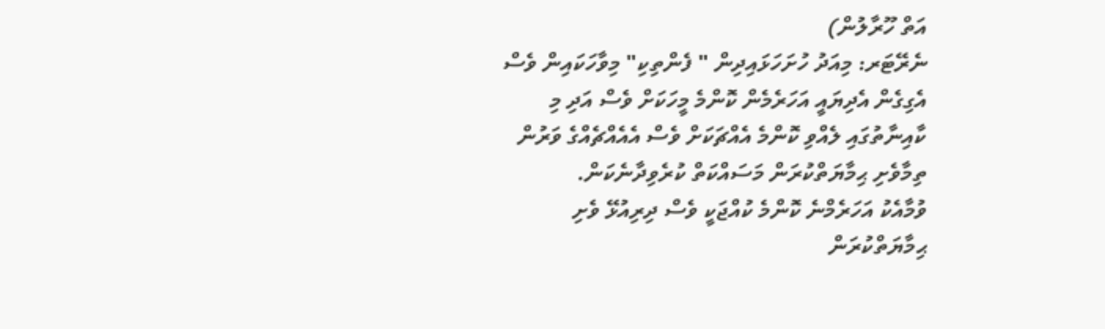އަތް ހޫރާލުން)
ނެރޭޓަރ: މިއަދު ހުށަހަޅައިދިން " ފެންތިކި" މިވާހަކައިން ވެސް އެގިގެން އެދިޔައީ އަހަރެމެން ކޮންމެ މީހަކަށް ވެސް އަދި މި ކާއިނާތުގައި ލެއްވި ކޮންމެ އެއްޗަކަށް ވެސް އެއެއްޗެއްގެ ވަރުން ތިމާވެށި ޙިމާޔަތްކުރަން މަސައްކަތް ކުރެވިދާނެކަން.
ވުމާއެކު އަހަރެމްނެ ކޮންމެ ކުއްޖަކީ ވެސް ދިރިއުޅޭ ވެށި ޙިމާޔަތްކުރަން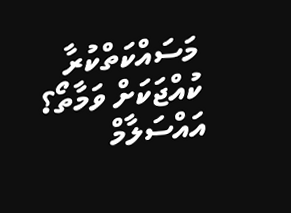މަސައްކަތްކުރާ ކުއްޖަކަށް ވަމާތޯ؟
އައްސަލާމް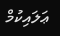ޢަލައިކުމް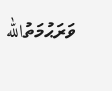ވަރަޙުމަތުالله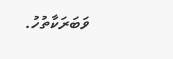ވަބަރަކާތުހު.